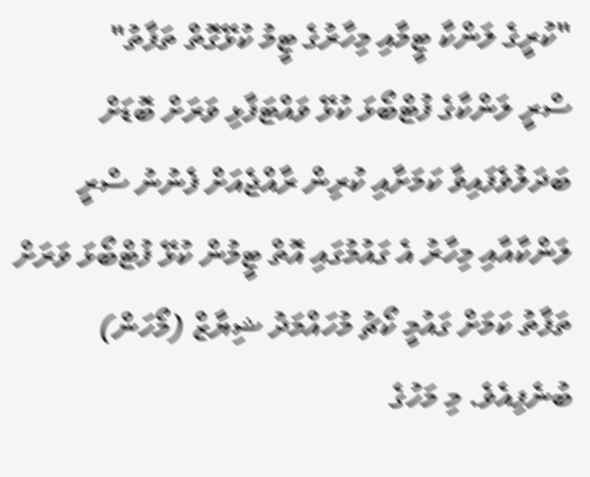"ކުރީގެ ލަންކާ ޓީމާއި މިހާރުގެ ޓީމު ކުޅޭގޮތް ތަފާތު"
ސްރީ ލަންކާގެ ފުޓްބޯޅަ ކުޅޭ ވައްޓަފާޅި ވަރަށް ބޮޑަށް ބަދަލުވެފައިވާ ކަމަށާއި ކުރިން ރާއްޖެއަށް ފެނުނު ސްރީ ލަންކާއާއި މިހާރު އެ ގައުމުގައި އޮތް ޓީމުން ކުޅޭ ފުޓްބޯޅަ ވަރަށް ތަފާތު ކަމަށް ގައުމީ ކޯޗު މުހައްމަދު ޝިޔާޒް (މޯހަން) ބުނެފިއެވެ. މި މަހުގެ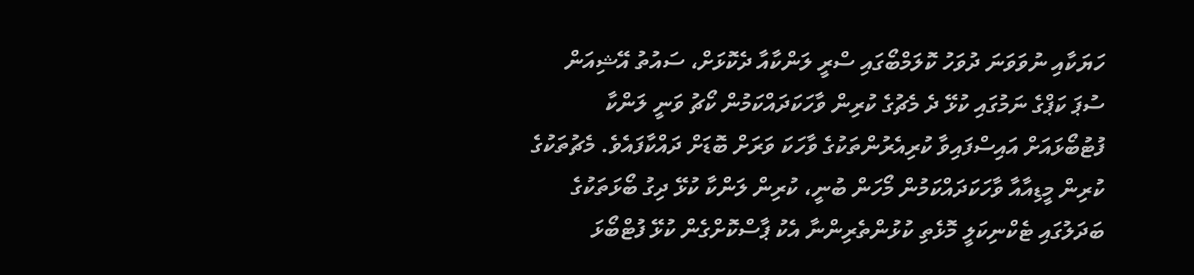ހަޔަކާއި ނުވަވަނަ ދުވަހު ކޮލަމްބޯގައި ސްރީ ލަންކާއާ ދެކޮޅަށް، ސައުތު އޭޝިއަން ސުޕަ ކަޕްގެ ނަމުގައި ކުޅޭ ދެ މެޗުގެ ކުރިން ވާހަކަދައްކަމުން ކޯޗު ވަނީ ލަންކާ ފުޓުބޯޅައަށް އައިސްފައިވާ ކުރިއެރުންތަކުގެ ވާހަކަ ވަރަށް ބޮޑަށް ދައްކާފައެވެ. މެޗުތަކުގެ ކުރިން މީޑިއާއާ ވާހަކަދައްކަމުން މޯހަން ބުނީ، ކުރިން ލަންކާ ކުޅޭ ދިގު ބޯޅަތަކުގެ ބަދަލުގައި ޓެކްނިކަލީ މޮޅެތި ކުޅުންތެރިންނާ އެކު ޕާސްކޮށްގެން ކުޅޭ ފުޓްބޯޅަ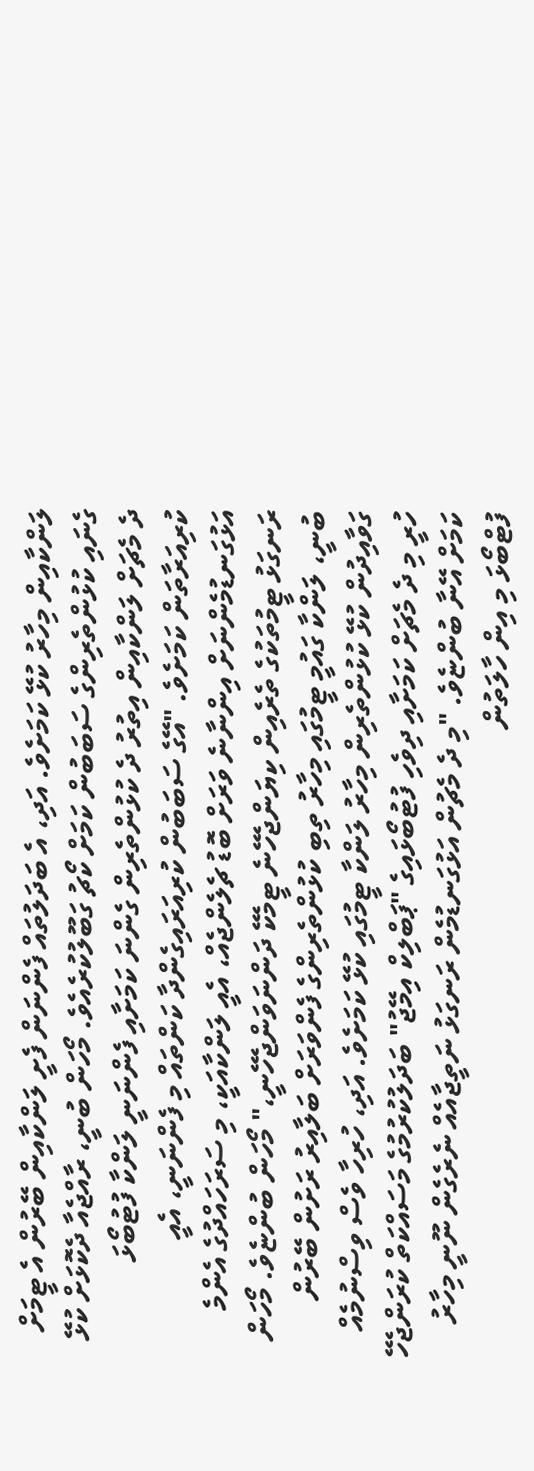ލަންކާއިން މިހާރު ކުޅޭ ކަމަށެވެ. އަދި، އެ ބަދަލުތައް ފެންނަން ފެށީ ލަންކާއިން ބޭރުން އެ ޓީމަށް ގެނައި ކުޅުންތެރިންގެ ސަބަބުން ކަމަށް ކޯޗު ގަބޫލުކުރެއެވެ. މޯހަން ބުނީ، ރާއްޖެއާ ދެކޮޅަށް ކުޅޭ ދެ މެޗަށް ލަންކާއިން އިތުރު ދެ ކުޅުންތެރިން ގެންނަ ކަމަށާއި ފެންނަނީ ލަންކާ ފުޓުބޯޅަ ކުރިއަރާތަން ކަމަށެވެ. "އޭގެ ސަބަބުން ކުރިއަރައިގެންދާ ކަންތައް މި ފެންނަނީ، އެއީ އަޅުގަނޑުމެންނަށް އިންނާނެ ވަރަށް ބޮޑު ޗެލެންޖެއް، އެއީ ލަންކާއަކީ، މި ސަރަހައްދުގެ އެންމެ ރަނގަޅު ޓީމުތަކުގެ ތެރެއިން ކިޔަންޖެހޭނެ ޓީމެކޭ ދަންނަވަންޖެހޭނީ،" މޯހަން ބުންޏެވެ. މޯހަން ބުނީ، ލަންކާ ގައުމީ ޓީމުގައި މިހާރު ތިބި ކުޅުންތެރިންގެ ފެންވަރަށް ބަލާއިރު ރަށުން ބޭރުން ގަވާއިދުން ކުޅޭ ކުޅުންތެރިން މިހާރު ލަންކާ ޓީމުގައި ކުޅޭ ކަމަށެވެ. އަދި، ހުރިހާ ވެސް ވިސްނުމެއް ހުރީ މި ދެ މެޗަށް ކަމަށާއި ދިވެހި ފުޓުބޯޅައިގެ "ޕަބްލިކް އިމޭޖު" ބަދަލުކުރުމުގެ މަސައްކަތް ކުރަންޖެހޭ ކަމަށް އޭނާ ބުންޏެވެ. "މި ދެ މެޗުން އަޅުގަނޑުމެން ރަނގަޅު ނަތީޖާއެއް ނެރެގެން ނޫނީ މިހާރު ފުޓްބޯޅަ މި އިން ހާލަތުން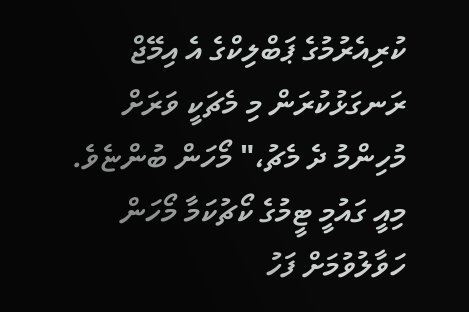ކުރިއެރުމުގެ ޕަބްލިކްގެ އެ އިމޭޖް ރަނގަޅުކުރަން މި މެޗަކީ ވަރަށް މުހިންމު ދެ މެޗު،" މޯހަން ބުންޏެވެ. މިއީ ގައުމީ ޓީމުގެ ކޯޗުކަމާ މޯހަން ހަވާލުވުމަށް ފަހު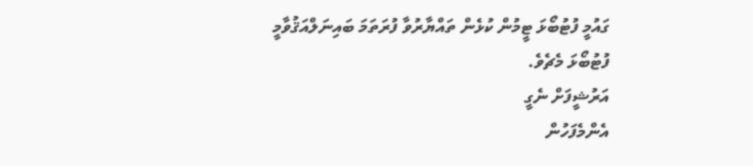ގައުމީ ފުޓުބޯޅަ ޓީމުން ކުޅެން ތައްޔާރުވާ ފުރަތަމަ ބައިނަލްއަޤުވާމީ ފުޓުބޯޅަ މެޗެވެ.
އަރުޝީފަށް ނެގީ
އެންމެފަހުން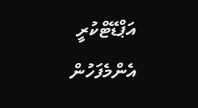އަޕްޑޭޓްކުރީ
އެންމެފަހުން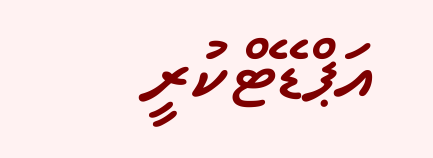އަޕްޑޭޓްކުރީ